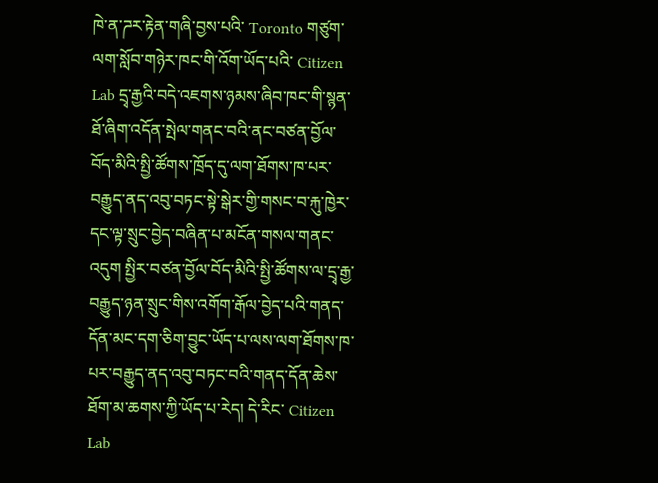ཁེ་ན་ཌར་རྟེན་གཞི་བྱས་པའི་ Toronto གཙུག་ལག་སློབ་གཉེར་ཁང་གི་འོག་ཡོད་པའི་ Citizen Lab དྲྭ་རྒྱའི་བདེ་འཇགས་ཉམས་ཞིབ་ཁང་གི་སྙན་ཐོ་ཞིག་འདོན་སྤེལ་གནང་བའི་ནང་བཙན་བྱོལ་བོད་མིའི་སྤྱི་ཚོགས་ཁྲོད་དུ་ལག་ཐོགས་ཁ་པར་བརྒྱུད་ནད་འབུ་བཏང་སྟེ་སྒེར་གྱི་གསང་བ་རྐུ་ཁྱེར་དང་ལྟ་སྲུང་བྱེད་བཞིན་པ་མངོན་གསལ་གནང་འདུག སྤྱིར་བཙན་བྱོལ་བོད་མིའི་སྤྱི་ཚོགས་ལ་དྲྭ་རྒྱ་བརྒྱུད་ཉན་སྲུང་གིས་འགོག་རྒོལ་བྱེད་པའི་གནད་དོན་མང་དག་ཅིག་བྱུང་ཡོད་པ་ལས་ལག་ཐོགས་ཁ་པར་བརྒྱུད་ནད་འབུ་བཏང་བའི་གནད་དོན་ཆེས་ཐོག་མ་ཆགས་ཀྱི་ཡོད་པ་རེད། དེ་རིང་ Citizen Lab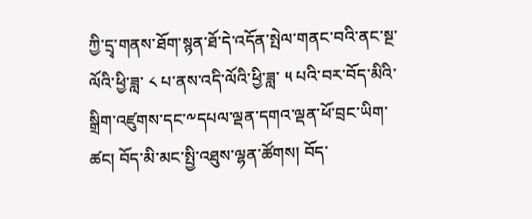ཀྱི་དྲྭ་གནས་ཐོག་སྙན་ཐོ་དེ་འདོན་སྤེལ་གནང་བའི་ནང་སྔ་ལོའི་ཕྱི་ཟླ་ ༨ པ་ནས་འདི་ལོའི་ཕྱི་ཟླ་ ༥ པའི་བར་བོད་མིའི་སྒྲིག་འཛུགས་དང་༸དཔལ་ལྡན་དགའ་ལྡན་ཕོ་བྲང་ཡིག་ཚང། བོད་མི་མང་སྤྱི་འཐུས་ལྷན་ཚོགས། བོད་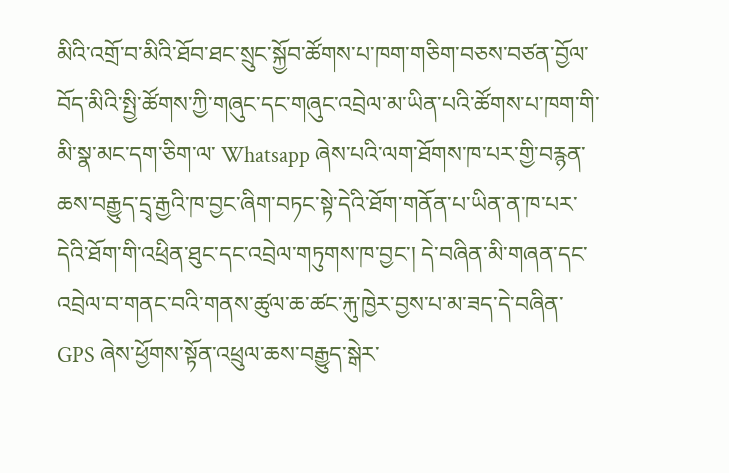མིའི་འགྲོ་བ་མིའི་ཐོབ་ཐང་སྲུང་སྐྱོབ་ཚོགས་པ་ཁག་གཅིག་བཅས་བཙན་བྱོལ་བོད་མིའི་སྤྱི་ཚོགས་ཀྱི་གཞུང་དང་གཞུང་འབྲེལ་མ་ཡིན་པའི་ཚོགས་པ་ཁག་གི་མི་སྣ་མང་དག་ཅིག་ལ་ Whatsapp ཞེས་པའི་ལག་ཐོགས་ཁ་པར་གྱི་བརྙན་ཆས་བརྒྱུད་དྲྭ་རྒྱའི་ཁ་བྱང་ཞིག་བཏང་སྟེ་དེའི་ཐོག་གནོན་པ་ཡིན་ན་ཁ་པར་དེའི་ཐོག་གི་འཕྲིན་ཐུང་དང་འབྲེལ་གཏུགས་ཁ་བྱང་། དེ་བཞིན་མི་གཞན་དང་འབྲེལ་བ་གནང་བའི་གནས་ཚུལ་ཆ་ཚང་རྐུ་ཁྱེར་བྱས་པ་མ་ཟད་དེ་བཞིན་ GPS ཞེས་ཕྱོགས་སྟོན་འཕྲུལ་ཆས་བརྒྱུད་སྒེར་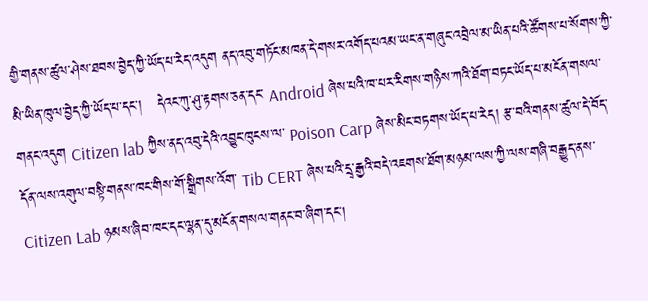གྱི་གནས་ཚུལ་ཤེས་ཐབས་བྱེད་ཀྱི་ཡོད་པ་རེད་འདུག ནད་འབུ་གཏོང་མཁན་དེ་གསར་འགོད་པའམ་ཡང་ན་གཞུང་འབྲེལ་མ་ཡིན་པའི་ཚོགས་པ་སོགས་ཀྱི་མི་ཡིན་ཁུལ་བྱེད་ཀྱི་ཡོད་པ་དང་།   དེའང་ཀུ་ཤུ་རྟགས་ཅན་དང་ Android ཞེས་པའི་ཁ་པར་རིགས་གཉིས་ཀའི་ཐོག་བཏང་ཡོད་པ་མངོན་གསལ་གནང་འདུག Citizen lab ཀྱིས་ནད་འབུ་དེའི་འབྱུང་ཁུངས་ལ་ Poison Carp ཞེས་མིང་བཏགས་ཡོད་པ་རེད། རྩ་བའི་གནས་ཚུལ་དེ་བོད་དོན་ལས་འགུལ་བསྟི་གནས་ཁང་གིས་གོ་སྒྲིགས་འོག་ Tib CERT ཞེས་པའི་དྲྭ་རྒྱའི་བདེ་འཇགས་ཐོག་མཉམ་ལས་ཀྱི་ལས་གཞི་བརྒྱུད་ནས་ Citizen Lab ཉམས་ཞིབ་ཁང་དང་ལྷན་དུ་མངོན་གསལ་གནང་བ་ཞིག་དང།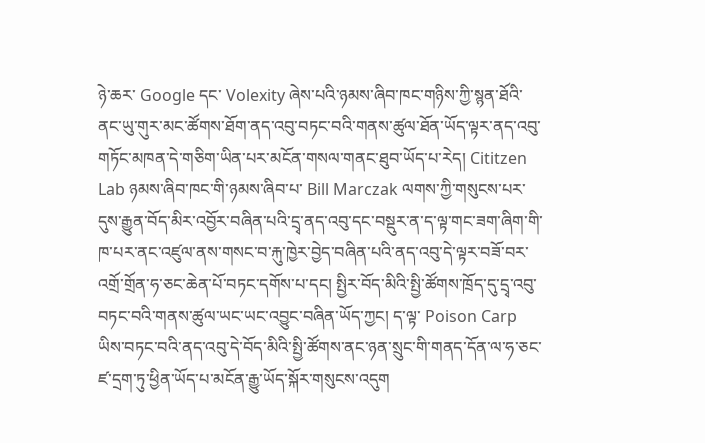ཉེ་ཆར་ Google དང་ Volexity ཞེས་པའི་ཉམས་ཞིབ་ཁང་གཉིས་ཀྱི་སྙན་ཐོའི་ནང་ཡུ་གུར་མང་ཚོགས་ཐོག་ནད་འབུ་བཏང་བའི་གནས་ཚུལ་ཐོན་ཡོད་ལྟར་ནད་འབུ་གཏོང་མཁན་དེ་གཅིག་ཡིན་པར་མངོན་གསལ་གནང་ཐུབ་ཡོད་པ་རེད། Cititzen Lab ཉམས་ཞིབ་ཁང་གི་ཉམས་ཞིབ་པ་ Bill Marczak ལགས་ཀྱི་གསུངས་པར་དུས་རྒྱུན་བོད་མིར་འབྱོར་བཞིན་པའི་དྲྭ་ནད་འབུ་དང་བསྡུར་ན་ད་ལྟ་གང་ཟག་ཞིག་གི་ཁ་པར་ནང་འཛུལ་ནས་གསང་བ་རྐུ་ཁྱེར་བྱེད་བཞིན་པའི་ནད་འབུ་དེ་ལྟར་བཟོ་བར་འགྲོ་གྲོན་ཧ་ཅང་ཆེན་པོ་བཏང་དགོས་པ་དང། སྤྱིར་བོད་མིའི་སྤྱི་ཚོགས་ཁྲོད་དུ་དྲྭ་འབུ་བཏང་བའི་གནས་ཚུལ་ཡང་ཡང་འབྱུང་བཞིན་ཡོད་ཀྱང། ད་ལྟ་ Poison Carp ཡིས་བཏང་བའི་ནད་འབུ་དེ་བོད་མིའི་སྤྱི་ཚོགས་ནང་ཉན་སྲུང་གི་གནད་དོན་ལ་ཧ་ཅང་ཛ་དྲག་ཏུ་ཕྱིན་ཡོད་པ་མངོན་རྒྱུ་ཡོད་སྐོར་གསུངས་འདུག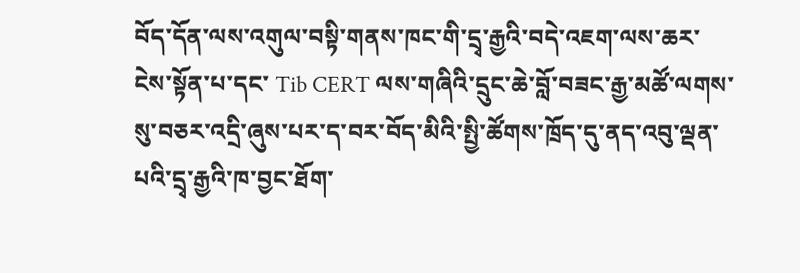བོད་དོན་ལས་འགུལ་བསྟི་གནས་ཁང་གི་དྲྭ་རྒྱའི་བདེ་འཇག་ལས་ཆར་ངེས་སྟོན་པ་དང་ Tib CERT ལས་གཞིའི་དྲུང་ཆེ་བློ་བཟང་རྒྱ་མཚོ་ལགས་སུ་བཅར་འདྲི་ཞུས་པར་ད་བར་བོད་མིའི་སྤྱི་ཚོགས་ཁྲོད་དུ་ནད་འབུ་ལྡན་པའི་དྲྭ་རྒྱའི་ཁ་བྱང་ཐོག་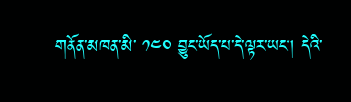གནོན་མཁན་མི་ ༡༤༠ བྱུང་ཡོད་པ་དེ་ལྟར་ཡང། དེའི་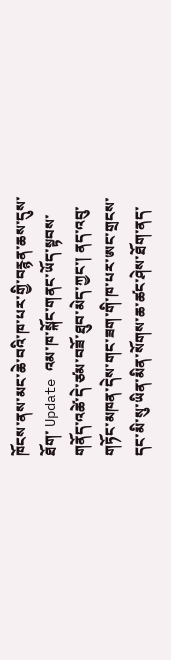ཁོངས་ནས་མང་ཆེ་བའི་ཁ་པར་གྱི་བརྙན་ཆས་དུས་ཐོག་ Update འམ་ཁ་སྐོང་གནང་ཡོད་སྟབས་གནོད་འཚེ་དེ་ཙམ་བཟོ་ཐུབ་མེད་ཀྱང་། ནད་འབུ་གཏོང་མཁན་དེས་གང་ཟག་གི་ཁ་པར་ཨང་གྲངས་དང་མི་སུ་ཡིན་མིན་སོགས་ཆ་ཚང་ཤེས་ཐོག་ནད་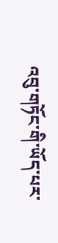འབུ་གཏོང་གི་ཡོད་པར་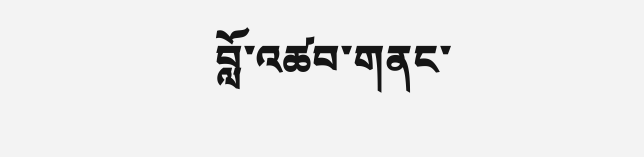བློ་འཚབ་གནང་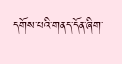དགོས་པའི་གནད་དོན་ཞིག་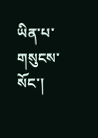ཡིན་པ་གསུངས་སོང་།